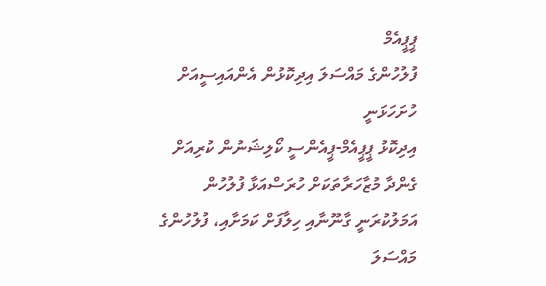ޕީޕީއެމް
ފުލުހުންގެ މައްސަލަ އިދިކޮޅުން އެންއައިސީއަށް ހުށަހަޅަނީ
އިދިކޮޅު ޕީޕީއެމް-ޕީއެންސީ ކޯލިޝަނުން ކުރިއަށް ގެންދާ މުޒާހަރާތަކަށް ހުރަސްއަޅާ ފުލުހުން އަމަލުކުރަނީ ގާނޫނާއި ހިލާފަށް ކަމަށާއި، ފުލުހުންގެ މައްސަލަ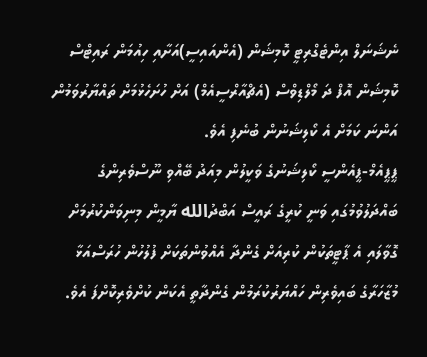ނެޝަނަލް އިންޓެގްރިޓީ ކޮމިޝަން (އެންއައިސީ)އަށާއި ހިއުމަން ރައިޓްސް ކޮމިޝަން އޮފް ދަ މޯލްޑިވްސް (އެޗްއާރްސީއެމް) އަށް ހުށަހެޅުމަށް ތައްޔާރުވަމުން އަންނަ ކަމަށް އެ ކޯލިޝަނުން ބުނެފި އެވެ.
ޕީޕީއެމް-ޕީއެންސީ ކޯލިޝަނުގެ ވަކީލުން މިއަދު ބޭއްވި ނޫސްވެރިންގެ ބައްދަލުވުމުގައި ވަނީ ކުރީގެ ރައީސް އަބްދުالله ޔާމީން މިނިވަންކުރުމަށް ގޮވާލައި އެ ޕާޓީތަކުން ކުރިއަށް ގެންދާ އެއްވުންތަކަށް ފުލުހުން ހުރަސްއަޅާ މުޒާހަރާގެ ބައިވެރިން ހައްޔަރުކުރަމުން ގެންދާތީ އެކަން ކުށްވެރިކޮށްފަ އެވެ.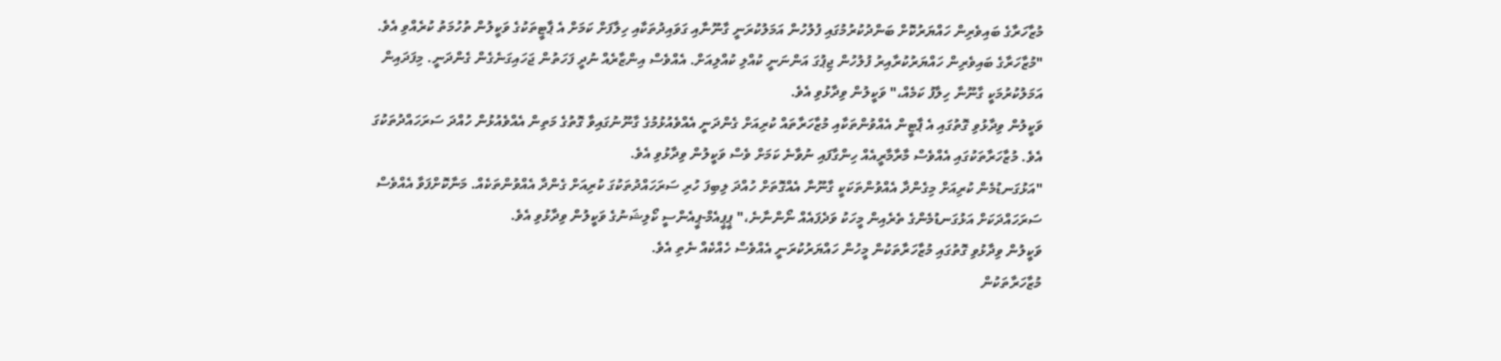މުޒާހަރާގެ ބައިވެރިން ހައްޔަރުކޮށް ބަންދުކުރުމުގައި ފުލުހުން އަމަލުކުރަނީ ގާނޫނާއި ގަވައިދުތަކާއި ހިލާފަށް ކަމަށް އެ ޕާޓީތަކުގެ ވަކީލުން ތުހުމަތު ކުރެއްވި އެވެ.
"މުޒާހަރާގެ ބައިވެރިން ހައްޔަރުކުރާއިރު ފުލުހުން ޖިޕުގަ އަންނަނީ ކުއްލި ކުއްލިއަށް. އެއްވެސް އިންޒާރެއް ނުދީ ފަހަތުން ޖަހައިގަނެގެން ގެންދަނީ. މިފަދައިން އަމަލުކުރުމަކީ ގާނޫނާ ހިލާފު ކަމެއް،" ވަކީލުން ވިދާޅުވި އެވެ.
ވަކީލުން ވިދާޅުވި ގޮތުގައި އެ ޕާޓީން އެއްވުންތަކާއި މުޒާހަރާތައް ކުރިއަށް ގެންދަނީ އެއްވެއުޅުމުގެ ގާނޫނުގައިވާ ގޮތުގެ މަތިން އެއްވެއުޅުން ހުއްދަ ސަރަހައްދުތަކުގަ އެވެ. މުޒާހަރާތަކުގައި އެއްވެސް މާރާމާރީއެއް ހިންގާފައި ނުވާނެ ކަމަށް ވެސް ވަކީލުން ވިދާޅުވި އެވެ.
"އަޅުގަނޑުމެން ކުރިއަށް މިގެންދާ އެއްވުންތަކަކީ ގާނޫނާ އެއްގޮތަށް ހުއްދަ ލިބިފަ ހުރި ސަރަހައްދުތަކުގަ ކުރިއަށް ގެންދާ އެއްވުންތަކެއް. މަނާކޮށްފަވާ އެއްވެސް ސަރަހައްދަކަށް އަޅުގަނޑުމެންގެ ތެރެއިން މީހަކު ވަދެފައެއް ނޯންނާނެ،" ޕީޕީއެމް-ޕީއެންސީ ކޯލިޝަނުގެ ވަކީލުން ވިދާޅުވި އެވެ.
ވަކީލުން ވިދާޅުވި ގޮތުގައި މުޒާހަރާތަކުން މީހުން ހައްޔަރުކުރަނީ އެއްވެސް ހެއްކެއް ނެތި އެވެ.
މުޒާހަރާތަކުން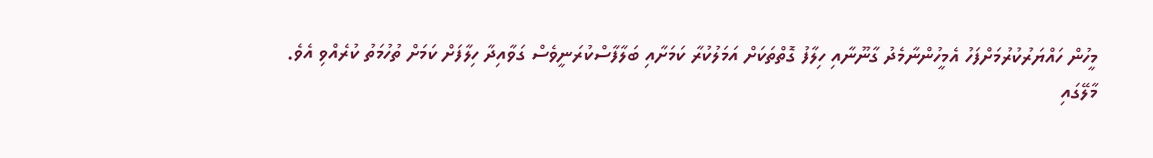މީހުން ހައްޔަރުކުރުމަށްފަހު އެމީހުންނާމެދު ގާނޫނާއި ހިލާފު ގޮތްތަކަށް އަމަލުކުރާ ކަމަށާއި ބަލާފާސްކުރަނީވެސް ގަވާއިދާ ހިލާފަށް ކަމަށް ތުހުމަތު ކުރެއްވި އެވެ.
މާލޭގައި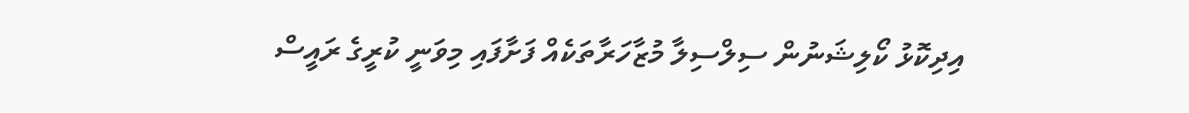އިދިކޮޅު ކޯލިޝަނުން ސިލްސިލާ މުޒާހަރާތަކެއް ފަށާފައި މިވަނީ ކުރީގެ ރައީސް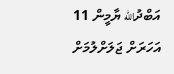އަބްދުالله ޔާމީން 11 އަހަރަށް ޖަލަށްލުމަށް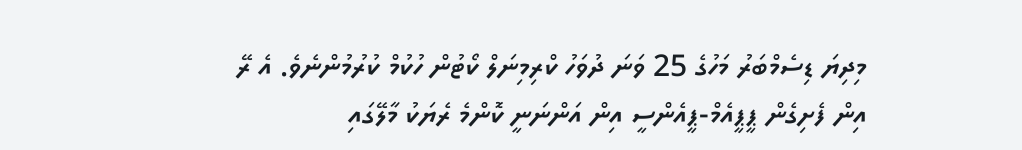މިދިޔަ ޑިސެމްބަރު މަހުގެ 25 ވަނަ ދުވަހު ކްރިމިނަލް ކޯޓުން ހުކުމް ކުރުމުންނެވެ. އެ ރޭ އިން ފެށިގެން ޕީޕީއެމް-ޕީއެންސީ އިން އަންނަނީ ކޮންމެ ރެޔަކު މާލޭގައި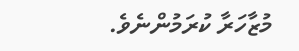މުޒާހަރާ ކުރަމުންނެވެ.